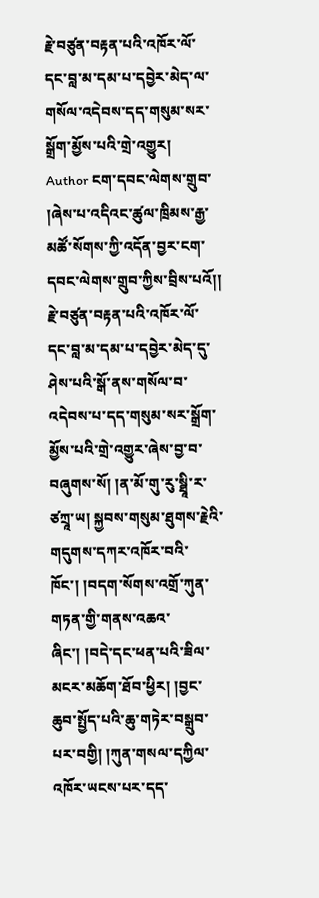རྗེ་བཙུན་བརྟན་པའི་འཁོར་ལོ་དང་བླ་མ་དམ་པ་དབྱེར་མེད་ལ་གསོལ་འདེབས་དད་གསུམ་སར་སྒྲོག་མྱོས་པའི་གྲེ་འགྱུར།
Author ངག་དབང་ལེགས་གྲུབ་
།ཞེས་པ་འདིའང་ཚུལ་ཁྲིམས་རྒྱ་མཚོ་སོགས་ཀྱི་འདོན་བྱར་ངག་དབང་ལེགས་གྲུབ་ཀྱིས་བྲིས་པའོ།།
རྗེ་བཙུན་བརྟན་པའི་འཁོར་ལོ་དང་བླ་མ་དམ་པ་དབྱེར་མེད་དུ་ཤེས་པའི་སྒོ་ནས་གསོལ་བ་འདེབས་པ་དད་གསུམ་སར་སྒྲོག་མྱོས་པའི་གྲེ་འགྱུར་ཞེས་བྱ་བ་བཞུགས་སོ། །ན་མོ་གུ་རུ་སྠཱི་ར་ཙཀྲཱ་ཡ། སྐྱབས་གསུམ་ཐུགས་རྗེའི་གདུགས་དཀར་འཁོར་བའི་ཁོང་། །བདག་སོགས་འགྲོ་ཀུན་གཏན་གྱི་གནས་འཆའ་ཞིང་། །བདེ་དང་ཕན་པའི་ཟིལ་མངར་མཆོག་ཐོབ་ཕྱིར། །བྱང་ཆུབ་སྤྱོད་པའི་ཆུ་གཏེར་བསྒྲུབ་པར་བགྱི། །ཀུན་གསལ་དཀྱིལ་འཁོར་ཡངས་པར་དད་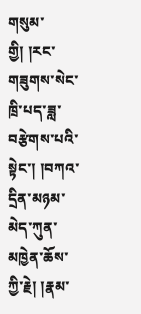གསུམ་གྱི། །རང་གཟུགས་སེང་ཁྲི་པད་ཟླ་བརྩེགས་པའི་སྟེང་། །བཀའ་དྲིན་མཉམ་མེད་ཀུན་མཁྱེན་ཆོས་ཀྱི་རྗེ། །རྣམ་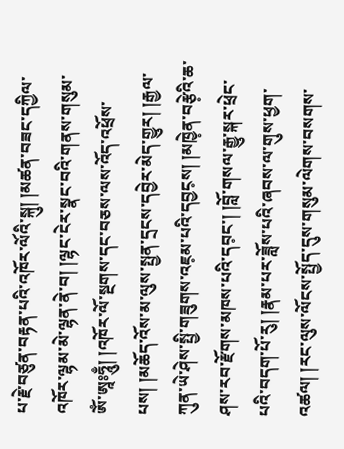པ་རྗེ་བཙུན་བརྟན་པའི་འཁོར་ལོའི་སྐུ། །མཚན་བཟང་དཀྱིལ་འཁོར་ལྷམ་མེ་ལྷན་ནེ་བ། །ལྷང་ངེར་སྣང་བའི་གནས་གསུམ་ཨོཾ་ཨཱཿཧཱུྃ། །འཁོར་ལོ་སྔགས་དང་བཅས་ལས་འོད་འཕྲོས་པས། །མཆོད་འོས་མ་ལུས་སྤྱན་དྲངས་དབྱེར་མེད་གྱུར། །རྒྱལ་ཀུན་ཡེ་ཤེས་སྤྱི་གཟུགས་འཇ༷མ་པའི་དབྱང༷ས། །མཁྱེ༷ན་བརྩེ༷འི་ཆ་ཤས་རབ་རྫོགས་མཁས་པའི་དབ༷ང་། །བློ་གསལ་རྒྱུ་སྐར་ཕྲེང་པའི་བདག་པོ་རུ། །རྣམ་པར་ཟློས་པའི་ཞབས་ལ་གུས་ཕྱག་འཚལ། །རང་ལུས་ལོངས་སྤྱོད་དུས་གསུམ་ལེགས་བསགས་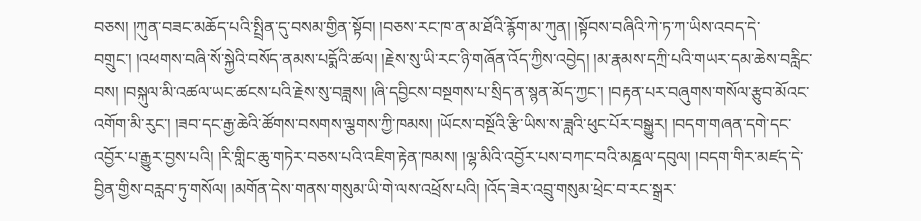བཅས། །ཀུན་བཟང་མཆོད་པའི་སྤྲིན་དུ་བསམ་གྱིན་སྟོབ། །བཅས་རང་ཁ་ན་མ་ཐོའི་རྙོག་མ་ཀུན། །སྟོབས་བཞིའི་ཀེ་ཏ་ཀ་ཡིས་འབད་དེ་བགྲུང་། །འཕགས་བཞི་སོ་སྐྱེའི་བསོད་ནམས་པདྨོའི་ཚལ། །རྗེས་སུ་ཡི་རང་ཉི་གཞོན་འོད་ཀྱིས་འབྱེད། །མ་རྣམས་དཀྲི་པའི་གཡར་དམ་ཆེས་བརླིང་བས། །བསྐུལ་མི་འཚལ་ཡང་ཚངས་པའི་རྗེས་སུ་བཟླས། །ཞི་དབྱིངས་བསྔགས་པ་སྲིད་ན་སྙན་མོད་ཀྱང་། །བརྟན་པར་བཞུགས་གསོལ་རྩུབ་མོའང་འགོག་མི་རུང་། །ཟབ་དང་རྒྱ་ཆེའི་ཚོགས་བསགས་ལྕགས་ཀྱི་ཁམས། །ཡོངས་བསྔོའི་རྩི་ཡིས་ས་ཟླའི་ཕུང་པོར་བསྒྱུར། །བདག་གཞན་དགེ་དང་འབྱོར་པ་རྒྱུར་བྱས་པའི། །རི་གླིང་ཆུ་གཏེར་བཅས་པའི་འཇིག་རྟེན་ཁམས། །ལྷ་མིའི་འབྱོར་པས་བཀང་བའི་མཎྜལ་དབུལ། །བདག་གིར་མཛད་དེ་བྱིན་གྱིས་བརླབ་ཏུ་གསོལ། །མགོན་དེས་གནས་གསུམ་ཡི་གེ་ལས་འཕྲོས་པའི། །འོད་ཟེར་འབྲུ་གསུམ་ཕྲེང་བ་རང་སྒྲར་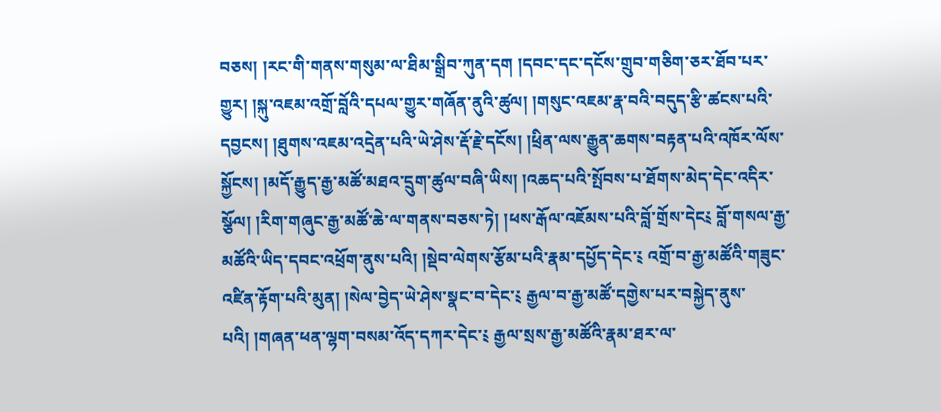བཅས། །རང་གི་གནས་གསུམ་ལ་ཐིམ་སྒྲིབ་ཀུན་དག །དབང་དང་དངོས་གྲུབ་གཅིག་ཅར་ཐོབ་པར་གྱུར། །སྐུ་འཇམ་འགྲོ་བློའི་དཔལ་གྱུར་གཞོན་ནུའི་ཚུལ། །གསུང་འཇམ་རྣ་བའི་བདུད་རྩི་ཚངས་པའི་དབྱངས། །ཐུགས་འཇམ་འདྲེན་པའི་ཡེ་ཤེས་རྡོ་རྗེ་དངོས། །ཕྲིན་ལས་རྒྱུན་ཆགས་བརྟན་པའི་འཁོར་ལོས་སྐྱོངས། །མདོ་རྒྱུད་རྒྱ་མཚོ་མཐའ་དྲུག་ཚུལ་བཞི་ཡིས། །འཆད་པའི་སྤོབས་པ་ཐོགས་མེད་དེང་འདིར་སྩོལ། །རིག་གཞུང་རྒྱ་མཚོ་ཆེ་ལ་གནས་བཅས་ཏེ། །ཕས་རྒོལ་འཇོམས་པའི་བློ་གྲོས་དེང༴ བློ་གསལ་རྒྱ་མཚོའི་ཡིད་དབང་འཕྲོག་ནུས་པའི། །སྡེབ་ལེགས་རྩོམ་པའི་རྣམ་དཔྱོད་དེང་༴ འགྲོ་བ་རྒྱ་མཚོའི་གཟུང་འཛིན་རྟོག་པའི་མུན། །སེལ་བྱེད་ཡེ་ཤེས་སྣང་བ་དེང་༴ རྒྱལ་བ་རྒྱ་མཚོ་དགྱེས་པར་བསྐྱེད་ནུས་པའི། །གཞན་ཕན་ལྷག་བསམ་འོད་དཀར་དེང་༴ རྒྱལ་སྲས་རྒྱ་མཚོའི་རྣམ་ཐར་ལ་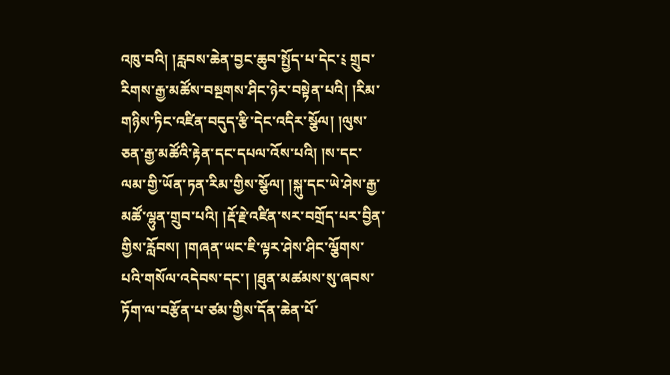འཁུ་བའི། །རླབས་ཆེན་བྱང་ཆུབ་སྤྱོད་པ་དེང་༴ གྲུབ་རིགས་རྒྱ་མཚོས་བསྔགས་ཤིང་ཉེར་བསྟེན་པའི། །རིམ་གཉིས་ཏིང་འཛིན་བདུད་རྩི་དེང་འདིར་སྩོལ། །ལུས་ཅན་རྒྱ་མཚོའི་རྟེན་དང་དཔལ་འོས་པའི། །ས་དང་ལམ་གྱི་ཡོན་ཏན་རིམ་གྱིས་སྩོལ། །སྐུ་དང་ཡེ་ཤེས་རྒྱ་མཚོ་ལྷུན་གྲུབ་པའི། །རྡོ་རྗེ་འཛིན་སར་བགྲོད་པར་བྱིན་གྱིས་རློབས། །གཞན་ཡང་ཇི་ལྟར་ཤེས་ཤིང་ལྕོགས་པའི་གསོལ་འདེབས་དང་། །ཐུན་མཚམས་སུ་ཞབས་ཏོག་ལ་བརྩོན་པ་ཙམ་གྱིས་དོན་ཆེན་པོ་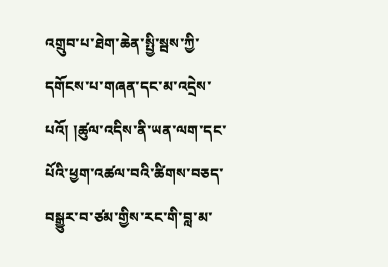འགྲུབ་པ་ཐེག་ཆེན་སྤྱི་སྦས་ཀྱི་དགོངས་པ་གཞན་དང་མ་འདྲེས་པའོ། །ཚུལ་འདིས་ནི་ཡན་ལག་དང་པོའི་ཕྱག་འཚལ་བའི་ཚིགས་བཅད་བསྒྱུར་བ་ཙམ་གྱིས་རང་གི་བླ་མ་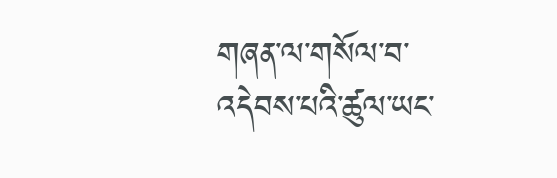གཞན་ལ་གསོལ་བ་འདེབས་པའི་ཚུལ་ཡང་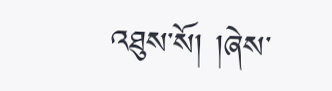འཐུས་སོ། །ཞེས་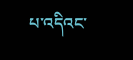པ་འདིའང་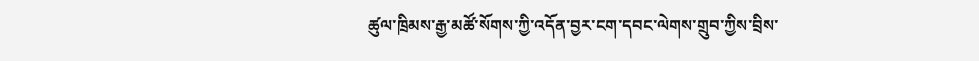ཚུལ་ཁྲིམས་རྒྱ་མཚོ་སོགས་ཀྱི་འདོན་བྱར་ངག་དབང་ལེགས་གྲུབ་ཀྱིས་བྲིས་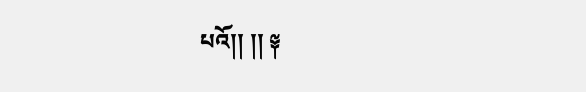པའོ།། །། ༈